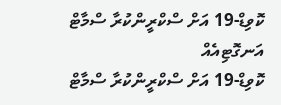ކޮވިޑް-19 އަށް ސްކްރީންކުރާ ސްމާޓް އަނގޮޓިއެއް
ކޮވިޑް-19 އަށް ސްކްރީންކުރާ ސްމާޓް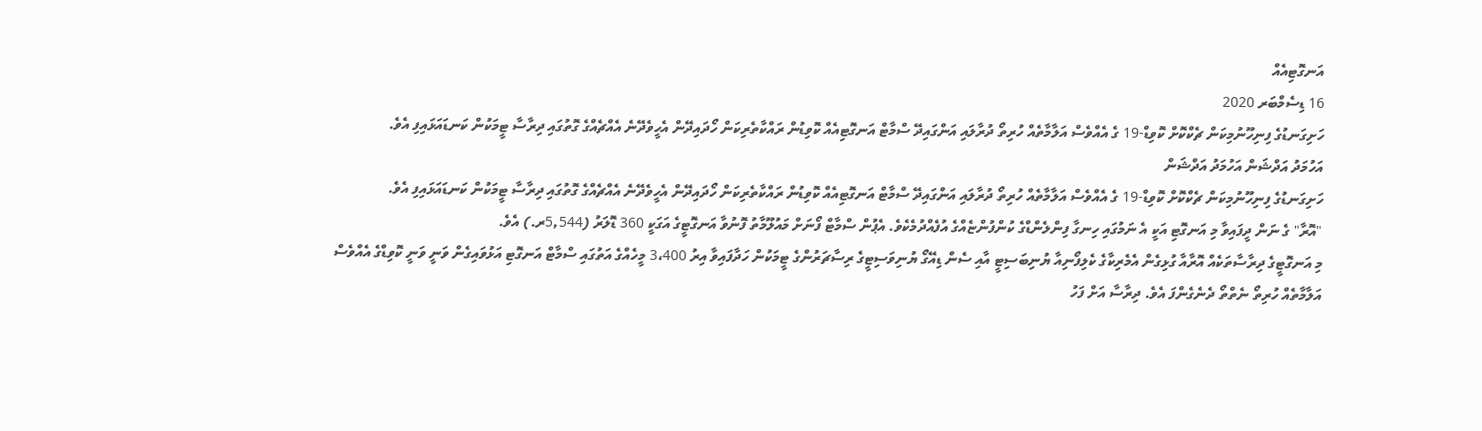އަނގޮޓިއެއް
16 ޑިސެމްބަރ 2020
ހަށިގަނޑުގެ ފިނިހޫނުމިކަން ޗެކްކޮށް ކޮވިޑް-19 ގެ އެއްވެސް އަލާމާތެއް ހުރިތޯ ދުރާލައި އަންގައިދޭ ސްމާޓް އަނގޮޓިއެއް ކޮވިޑުން ރައްކާތެރިކަން ހޯދައިދޭން އެހީވެދޭނެ އެއްޗެއްގެ ގޮތުގައި ދިރާސާ ޓީމަކުން ކަނޑައަޅައިފި އެވެ.
އަހުމަދު އަދްޝަން އަހުމަދު އަދްޝަން
ހަށިގަނޑުގެ ފިނިހޫނުމިކަން ޗެކްކޮށް ކޮވިޑް-19 ގެ އެއްވެސް އަލާމާތެއް ހުރިތޯ ދުރާލައި އަންގައިދޭ ސްމާޓް އަނގޮޓިއެއް ކޮވިޑުން ރައްކާތެރިކަން ހޯދައިދޭން އެހީވެދޭނެ އެއްޗެއްގެ ގޮތުގައި ދިރާސާ ޓީމަކުން ކަނޑައަޅައިފި އެވެ.
"އޮރާ" ގެ ނަން ދީފައިވާ މި އަނގޮޓި އަކީ އެ ނަމުގައި ހިނގާ ފިންލެންޑްގެ ކުންފުންޏެއްގެ އުފެއްދުމެކެވެ. އެޕުން ސްމާޓް ފޯނަށް މައުލޫމާތު ފޮނުވާ އަނގޮޓީގެ އަގަކީ 360 ޑޮލަރު (5,544ރ.) އެވެ.
މި އަނގޮޓީގެ ދިރާސާތަކެއް އޮރާއާ ގުޅިގެން އެމެރިކާގެ ކެލިފޯނިއާ ޔުނިބަސިޓީ އާއި ސެން ޑިއޭގޯ ޔުނިވަސިޓީގެ ރިސާޗަރުންގެ ޓީމަކުން ހަދާފައިވާ އިރު 3،400 މީހެއްގެ އަތުގައި ސްމާޓް އަނގޮޓި އަޅުވައިގެން ވަނީ ވަނީ ކޮވިޑްގެ އެއްވެސް އަލާމާތެއް ހުރިތޯ ނެތްތޯ ދެނެގެންފަ އެވެ. ދިރާސާ އަށް ފަހު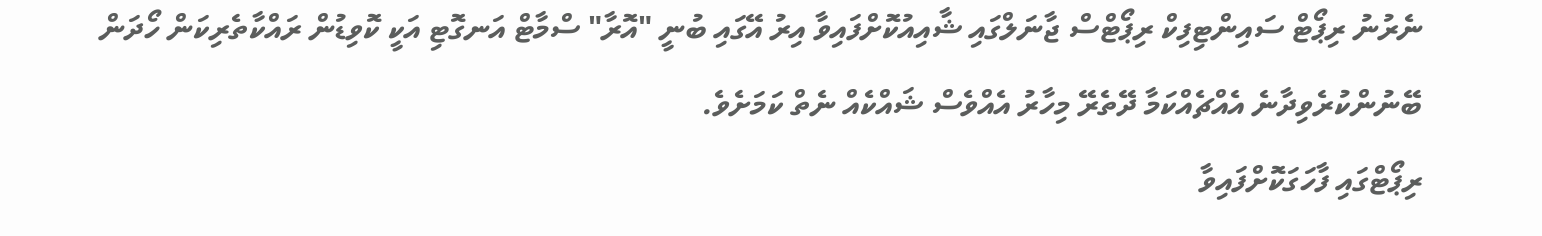ނެރުނު ރިޕޯޓް ސައިންޓިފިކް ރިޕޯޓްސް ޖާނަލްގައި ޝާއިއުކޮށްފައިވާ އިރު އޭގައި ބުނީ "އޮރާ" ސްމާޓް އަނގޮޓި އަކީ ކޮވިޑުން ރައްކާތެރިކަން ހޯދަން ބޭނުންކުރެވިދާނެ އެއްޗެއްކަމާ ދޭތެރޭ މިހާރު އެއްވެސް ޝައްކެއް ނެތް ކަމަށެވެ.
ރިޕޯޓްގައި ފާހަގަކޮށްފައިވާ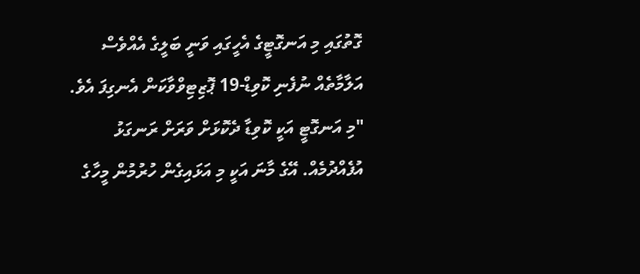ގޮތުގައި މި އަނގޮޓީގެ އެހީގައި ވަނީ ބަލީގެ އެއްވެސް އަލާމާތެއް ނުފެނި ކޮވިޑް-19 ޕޮޒިޓިވްވާކަން އެނގިފަ އެވެ.
"މި އަނގޮޓީ އަކީ ކޮވިޑާ ދެކޮޅަށް ވަރަށް ރަނގަޅު އުފެއްދުމެއް. އޭގެ މާނަ އަކީ މި އަޅައިގެން ހުރުމުން މީހާގެ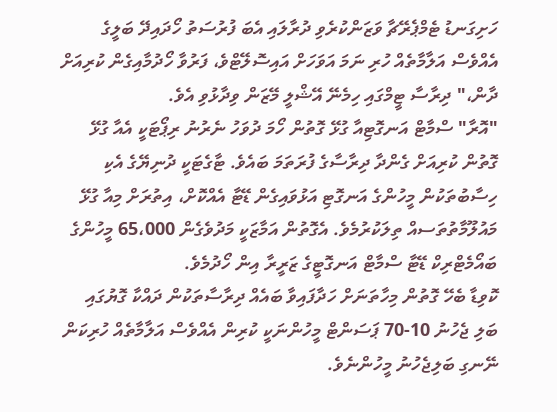ހަށިގަނޑު ޓެމްޕެރޭޗާ ވަޒަންކުރެވި ދުރާލައި އެބަ ފުރުސަތު ހޯދައިދޭ ބަލީގެ އެއްވެސް އަލާމާތެއް ހުރި ނަމަ އަވަހަށް އައިސޮލޭޓްވެ، ފަރުވާ ހޯދުމާއިގެން ކުރިއަށް ދާން،" ދިރާސާ ޓީމްގައި ހިމެނޭ އޭޝްލީ މޭޒަން ވިދާޅުވި އެވެ.
"އޮރާ" ސްމާޓް އަނގޮޓިއާ ގުޅޭ ގޮތުން ހޯމަ ދުވަހު ނެރުނު ރިޕޯޓަކީ އެއާ ގުޅޭ ގޮތުން ކުރިއަށް ގެންދާ ދިރާސާގެ ފުރަތަމަ ބައެވެ. ޓާގެޓަކީ ދުނިޔޭގެ އެކި ހިސާބުތަކުން މީހުންގެ އަނގޮޓި އަޅުވައިގެން ޑޭޓާ އެއްކޮށް، އިތުރަށް މިއާ ގުޅޭ މައުލޫމާތުތަސއް ތިލަކުރުމެވެ. އެގޮތުން އަމާޒަކީ މަދުވެގެން 65،000 މީހުންގެ ބައޯމެޓްރިކް ޑޭޓާ ސްމާޓް އަނގޮޓީގެ ޒަރީރާ އިން ހޯދުމެވެ.
ކޮވިޑާ ބެހޭ ގޮތުން މިހާތަނަށް ހަދާފައިވާ ބައެއް ދިރާސާތަކުން ދައްކާ ގޮޔުގައި ބަލި ޖެހުނު 10-70 ޕަސަންޓް މީހުންނަކީ ކުރިން އެއްވެސް އަލާމާތެއް ހުރިކަން ނޭނގި ބަލިޖެހުނު މީހުންނެވެ.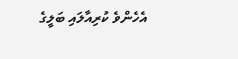އެހެންވެ ކުރިއާލައި ބަލީގެ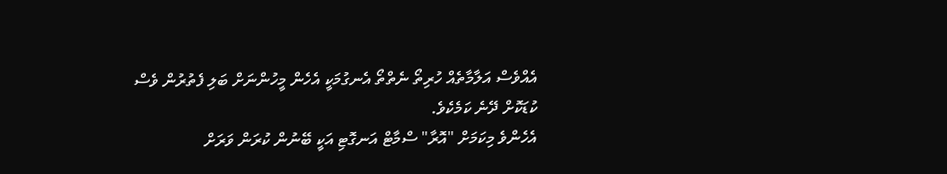އެއްވެސް އަލާމާތެއް ހުރިތޯ ނެތްތޯ އެނގުމަކީ އެހެން މީހުންނަށް ބަލި ފެތުރުން ވެސް ކުޑަކޮށް ދޭނެ ކަމެކެވެ.
އެހެންވެ މިކަމަށް "އޮރާ" ސްމާޓް އަނގޮޓި އަކީ ބޭނުން ކުރަން ވަރަށް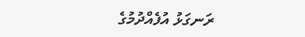ރަނގަޅު އުފެއްދުމުގެ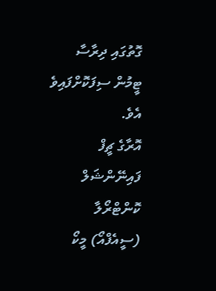ގޮތުގައި ދިރާސާ ޓީމުން ސިފަކޮށްފައިވެ އެވެ.
އޮރާގެ ޗީފް ފައިނޭންޝަލް ކޮންޓްރޯލާ (ސީއެފްއޯ) މީކޯ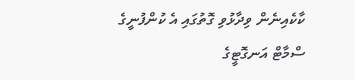ކާކެއިނެން ވިދާޅުވި ގޮތުގައި އެ ކުންފުނީގެ ސްމާޓް އަނގޮޓީގެ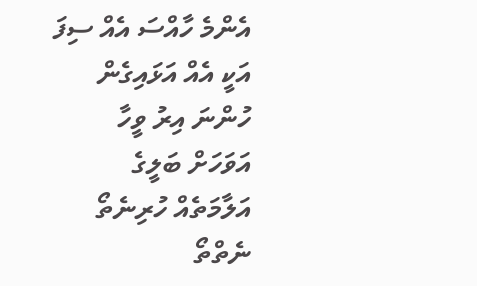އެންމެ ހާއްސަ އެއް ސިފަ އަކީ އެއް އަޅައިގެން ހުންނަ އިރު ވީހާ އަވަހަށް ބަލީގެ އަލާމަތެއް ހުރިނެތޯ ނެތްތޯ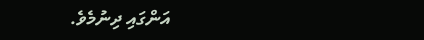އަންގައި ދިނުމެވެ.